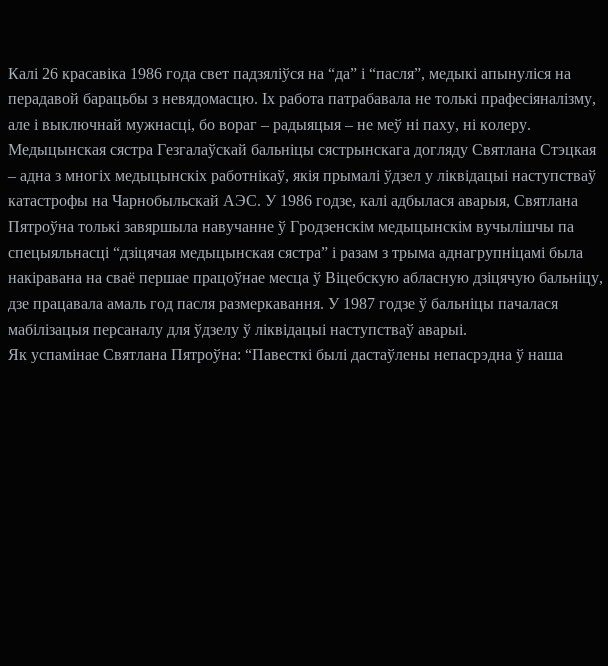Калі 26 красавіка 1986 года свет падзяліўся на “да” і “пасля”, медыкі апынуліся на перадавой барацьбы з невядомасцю. Іх работа патрабавала не толькі прафесіяналізму, але і выключнай мужнасці, бо вораг – радыяцыя – не меў ні паху, ні колеру.
Медыцынская сястра Гезгалаўскай бальніцы сястрынскага догляду Святлана Стэцкая – адна з многіх медыцынскіх работнікаў, якія прымалі ўдзел у ліквідацыі наступстваў катастрофы на Чарнобыльскай АЭС. У 1986 годзе, калі адбылася аварыя, Святлана Пятроўна толькі завяршыла навучанне ў Гродзенскім медыцынскім вучылішчы па спецыяльнасці “дзіцячая медыцынская сястра” і разам з трыма аднагрупніцамі была накіравана на сваё першае працоўнае месца ў Віцебскую абласную дзіцячую бальніцу, дзе працавала амаль год пасля размеркавання. У 1987 годзе ў бальніцы пачалася мабілізацыя персаналу для ўдзелу ў ліквідацыі наступстваў аварыі.
Як успамінае Святлана Пятроўна: “Павесткі былі дастаўлены непасрэдна ў наша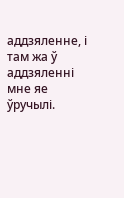аддзяленне, і там жа ў аддзяленні мне яе ўручылі.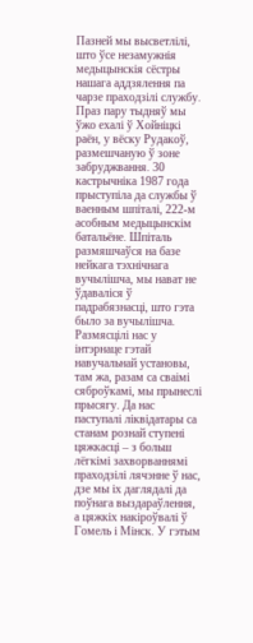Пазней мы высветлілі, што ўсе незамужнія медыцынскія сёстры нашага аддзялення па чарзе праходзілі службу. Праз пару тыдняў мы ўжо ехалі ў Хойніцкі раён, у вёску Рудакоў, размешчаную ў зоне забруджвання. 30 кастрычніка 1987 года прыступіла да службы ў ваенным шпіталі, 222-м асобным медыцынскім батальёне. Шпіталь размяшчаўся на базе нейкага тэхнічнага вучылішча, мы нават не ўдаваліся ў падрабязнасці, што гэта было за вучылішча. Размясцілі нас у інтэрнаце гэтай навучальнай установы, там жа, разам са сваімі сяброўкамі, мы прынеслі прысягу. Да нас паступалі ліквідатары са станам рознай ступені цяжкасці – з больш лёгкімі захворваннямі праходзілі лячэнне ў нас, дзе мы іх даглядалі да поўнага выздараўлення, а цяжкіх накіроўвалі ў Гомель і Мінск. У гэтым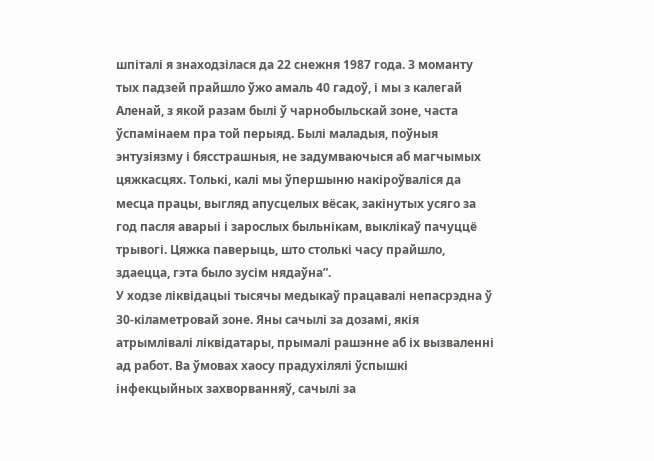шпіталі я знаходзілася да 22 снежня 1987 года. З моманту тых падзей прайшло ўжо амаль 40 гадоў, і мы з калегай Аленай, з якой разам былі ў чарнобыльскай зоне, часта ўспамінаем пра той перыяд. Былі маладыя, поўныя энтузіязму і бясстрашныя, не задумваючыся аб магчымых цяжкасцях. Толькі, калі мы ўпершыню накіроўваліся да месца працы, выгляд апусцелых вёсак, закінутых усяго за год пасля аварыі і зарослых быльнікам, выклікаў пачуццё трывогі. Цяжка паверыць, што столькі часу прайшло, здаецца, гэта было зусім нядаўна”.
У ходзе ліквідацыі тысячы медыкаў працавалі непасрэдна ў 30-кіламетровай зоне. Яны сачылі за дозамі, якія атрымлівалі ліквідатары, прымалі рашэнне аб іх вызваленні ад работ. Ва ўмовах хаосу прадухілялі ўспышкі інфекцыйных захворванняў, сачылі за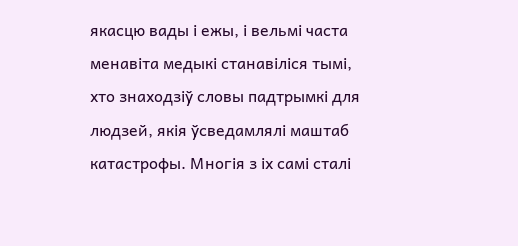якасцю вады і ежы, і вельмі часта менавіта медыкі станавіліся тымі, хто знаходзіў словы падтрымкі для людзей, якія ўсведамлялі маштаб катастрофы. Многія з іх самі сталі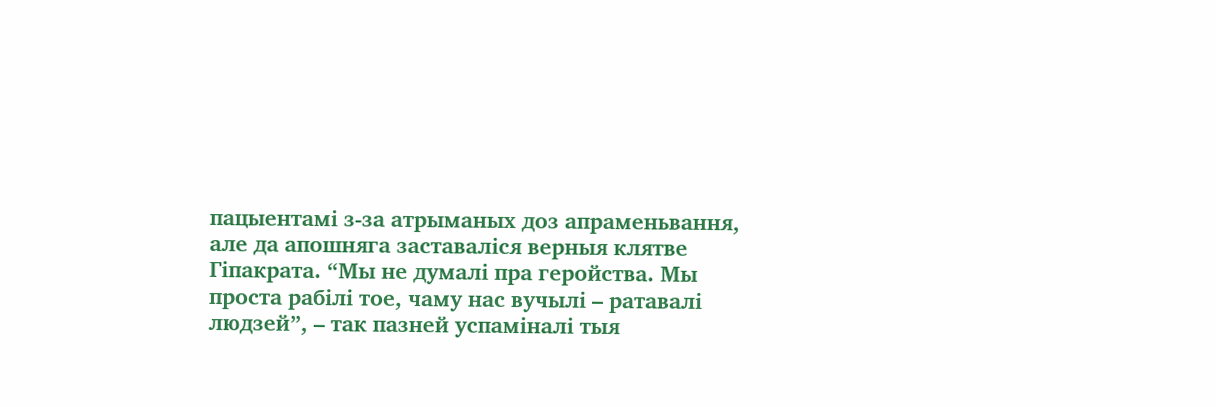пацыентамі з-за атрыманых доз апраменьвання, але да апошняга заставаліся верныя клятве Гіпакрата. “Мы не думалі пра геройства. Мы проста рабілі тое, чаму нас вучылі – ратавалі людзей”, – так пазней успаміналі тыя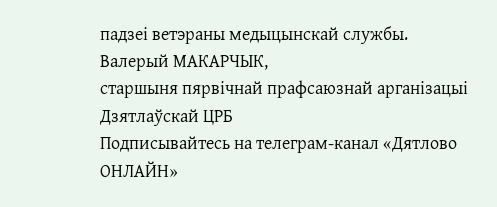падзеі ветэраны медыцынскай службы.
Валерый МАКАРЧЫК,
старшыня пярвічнай прафсаюзнай арганізацыі Дзятлаўскай ЦРБ
Подписывайтесь на телеграм-канал «Дятлово ОНЛАЙН»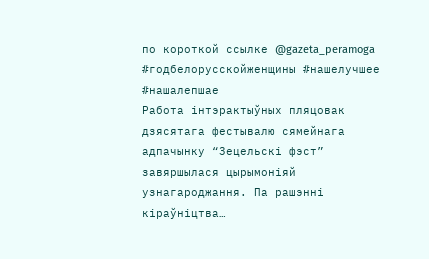по короткой ссылке @gazeta_peramoga
#годбелорусскойженщины #нашелучшее #нашалепшае
Работа інтэрактыўных пляцовак дзясятага фестывалю сямейнага адпачынку “Зецельскі фэст” завяршылася цырымоніяй узнагароджання. Па рашэнні кіраўніцтва…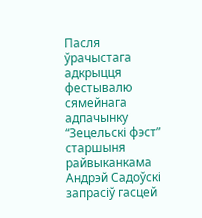Пасля ўрачыстага адкрыцця фестывалю сямейнага адпачынку “Зецельскі фэст” старшыня райвыканкама Андрэй Садоўскі запрасіў гасцей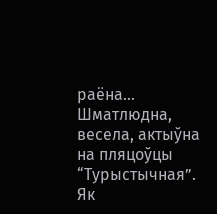раёна…
Шматлюдна, весела, актыўна на пляцоўцы “Турыстычная”. Як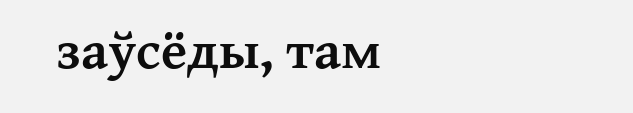заўсёды, там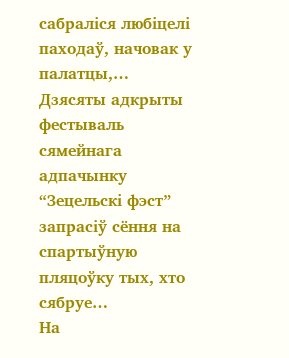сабраліся любіцелі паходаў, начовак у палатцы,…
Дзясяты адкрыты фестываль сямейнага адпачынку “Зецельскі фэст” запрасіў сёння на спартыўную пляцоўку тых, хто сябруе…
На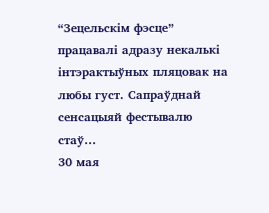“Зецельскім фэсце” працавалі адразу некалькі інтэрактыўных пляцовак на любы густ. Сапраўднай сенсацыяй фестывалю стаў…
30 мая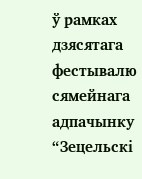ў рамках дзясятага фестывалю сямейнага адпачынку “Зецельскі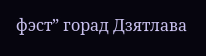фэст” горад Дзятлава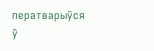ператварыўся ў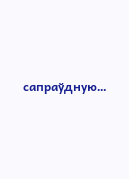сапраўдную…